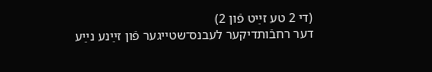(די 2 טע זײַט פֿון 2)
דער רחבֿותדיקער לעבנס־שטײגער פֿון זײַנע נײַע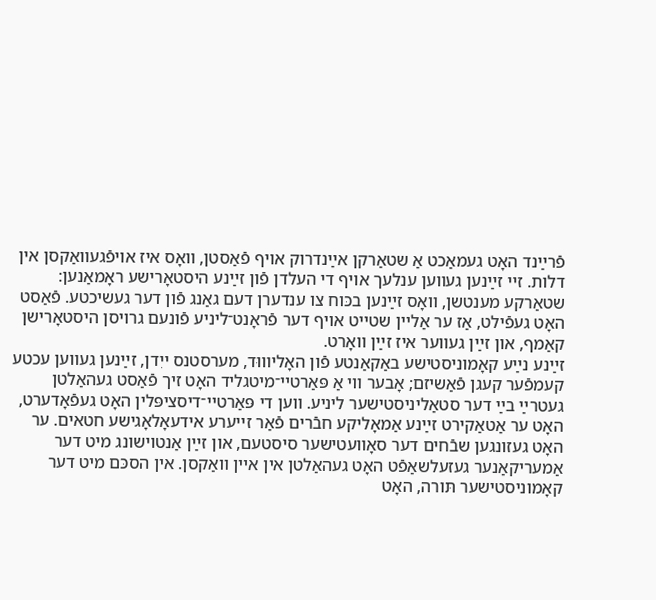פֿרײַנד האָט געמאַכט אַ שטאַרקן אײַנדרוק אױף פֿאַסטן, װאָס איז אױפֿגעװאַקסן אין דלות. זײ זײַנען געװען ענלעך אױף די העלדן פֿון זײַנע היסטאָרישע ראָמאַנען: שטאַרקע מענטשן, װאָס זײַנען בכּוח צו ענדערן דעם גאַנג פֿון דער געשיכטע. פֿאַסט האָט געפֿילט, אַז ער אַלײן שטײט אױף דער פֿראָנט־ליניע פֿונעם גרױסן היסטאָרישן קאַמף, און זײַן געװער איז זײַן װאָרט.
זײַנע נײַע קאָמוניסטישע באַקאַנטע פֿון האָליװוּד, מערסטנס ייִדן, זײַנען געװען עכטע קעמפֿער קעגן פֿאַשיזם; אָבער װי אַ פּאַרטײ־מיטגליד האָט זיך פֿאַסט געהאַלטן געטרײַ בײַ דער סטאַליניסטישער ליניע. װען די פּאַרטײ־דיסציפּלין האָט געפֿאָדערט, האָט ער אַטאַקירט זײַנע אַמאָליקע חבֿרים פֿאַר זײערע אידעאָלאָגישע חטאים. ער האָט געזונגען שבֿחים דער סאָװעטישער סיסטעם, און זײַן אַנטױשונג מיט דער אַמעריקאַנער געזעלשאַפֿט האָט געהאַלטן אין אײן װאַקסן. אין הסכּם מיט דער קאָמוניסטישער תּורה, האָט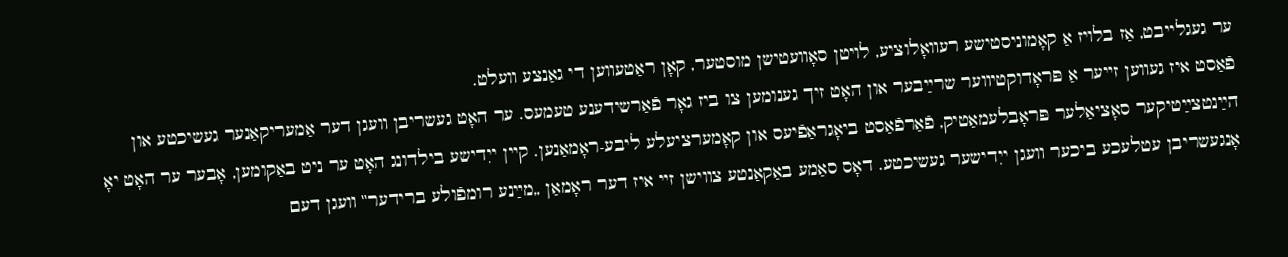ער געגלייבט, אַז בלױז אַ קאָמוניסטישע רעװאָלוציע, לױטן סאָװעטישן מוסטער, קאָן ראַטעװען די גאַנצע װעלט.
פֿאַסט איז געװען זײער אַ פּראָדוקטיװער שרײַבער און האָט זיך גענומען צו ביז גאָר פֿאַרשידענע טעמעס. ער האָט געשריבן װעגן דער אַמעריקאַנער געשיכטע און הײַנטצײַטיקער סאָציאַלער פּראָבלעמאַטיק, פֿאַרפֿאַסט ביאָגראַפֿיעס און קאָמערציעלע ליבע-ראָמאַנען. קײן ייִדישע בילדונג האָט ער ניט באַקומען, אָבער ער האָט יאָ אָנגעשריבן עטלעכע ביכער װעגן ייִדישער געשיכטע. דאָס סאַמע באַקאַנטע צװישן זײ איז דער ראָמאַן „מײַנע רומפֿולע ברידער‟ װעגן דעם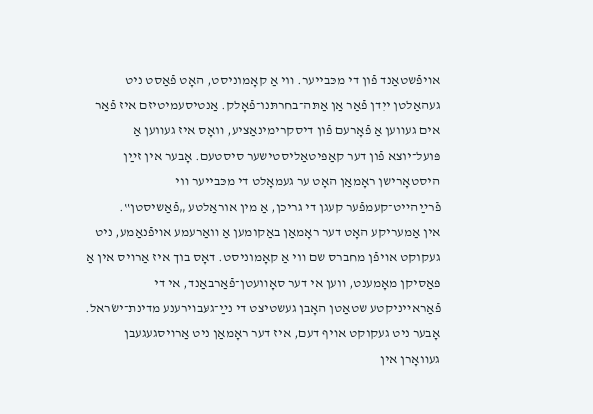אױפֿשטאַנד פֿון די מכּבייער. װי אַ קאָמוניסט, האָט פֿאַסט ניט געהאַלטן ייִדן פֿאַר אַן אַתּה־בחרתּנו־פֿאָלק. אַנטיסעמיטיזם איז פֿאַר אים געװען אַ פֿאָרעם פֿון דיסקרימינאַציע, װאָס איז געװען אַ פּועל־יוצא פֿון דער קאַפּיטאַליסטישער סיסטעם. אָבער אין זײַן היסטאָרישן ראָמאַן האָט ער געמאָלט די מכּבייער װי פֿרײַהײט־קעמפֿער קעגן די גריכן, אַ מין אוראַלטע „פֿאַשיסטן‟.
אין אַמעריקע האָט דער ראָמאַן באַקומען אַ װאַרעמע אױפֿנאַמע, ניט געקוקט אױפֿן מחברס שם װי אַ קאָמוניסט. דאָס בוך איז אַרױס אין אַ פּאַסיקן מאָמענט, װען אי דער סאָװעטן־פֿאַרבאַנד, אי די פֿאַראײניקטע שטאַטן האָבן געשטיצט די נײַ־געּבױרענע מדינת־ישׂראל. אָבער ניט געקוקט אױף דעם, איז דער ראָמאַן ניט אַרױסגעגעבן געװאָרן אין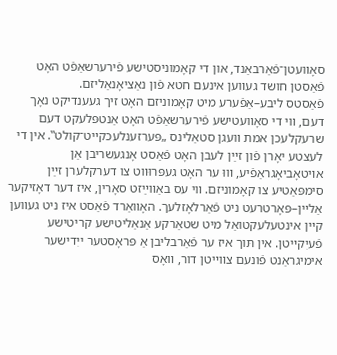סאָװעטן־פֿאַרבאַנד, און די קאָמוניסטישע פֿירערשאַפֿט האָט פֿאַסטן חושד געװען אינעם חטא פֿון נאַציאָנאַליזם.
פֿאַסטס ליבע–אַפֿערע מיט קאָמוניזם האָט זיך געענדיקט נאָך דעם, װי די סאָװעטישע פֿירערשאַפֿט האָט אַנטפּלעקט דעם שרעקלעכן אמת װעגן סטאַלינס „פּערזענלעכקײט־קולט‟. אין די לעצטע יאָרן פֿון זײַן לעבן האָט פֿאַסט אָנגעשריבן אַן אױטאָביאָגראַפֿיע, װוּ ער האָט געפּרוּװט צו דערקלערן זײַן סימפּאַטיע צו קאָמוניזם. װי עס באַװײַזט סאָרין, איז דער דאָזיקער אַלײן–פּאָרטרעט ניט פֿאַרלאָזלעך. האָװאַרד פֿאַסט איז ניט געװען קײן אינטעלעקטואַל מיט שטאַרקע אַנאַליטישע קריטישע פֿעיִקײטן. אין תּוך איז ער פֿאַרבליבן אַ פּראָסטער ייִדישער אימיגראַנט פֿונעם צװײטן דור, װאָס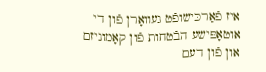איז פֿאַרכּישופֿט געװאָרן פֿון די אוטאָפּישע הבֿטחות פֿון קאָמוניזם און פֿון דעם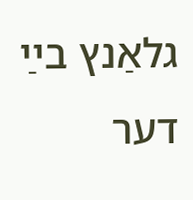גלאַנץ בײַ דער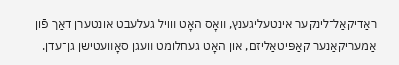ראַדיקאַל־לינקער אינטעליגענץ, װאָס האָט װױל געלעבט אונטערן דאַך פֿון אַמעריקאַנער קאַפּיטאַליזם, און האָט געחלומט װעגן סאָװעטישן גן־עדן.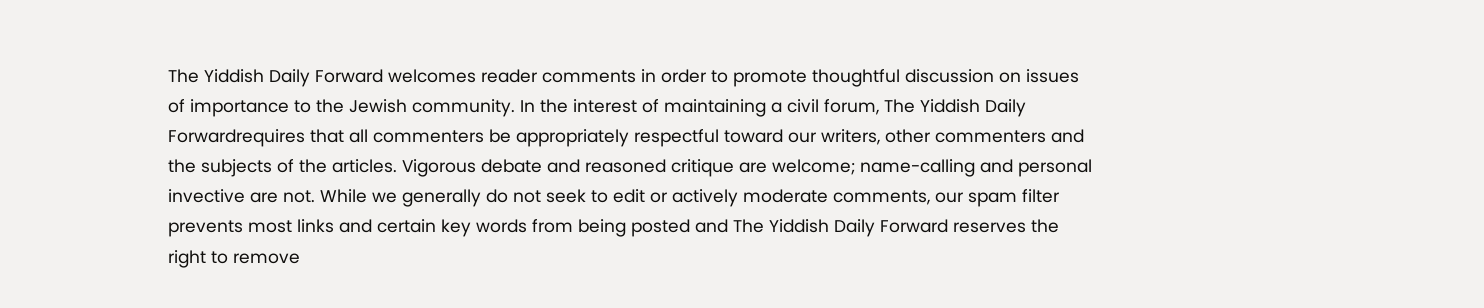The Yiddish Daily Forward welcomes reader comments in order to promote thoughtful discussion on issues of importance to the Jewish community. In the interest of maintaining a civil forum, The Yiddish Daily Forwardrequires that all commenters be appropriately respectful toward our writers, other commenters and the subjects of the articles. Vigorous debate and reasoned critique are welcome; name-calling and personal invective are not. While we generally do not seek to edit or actively moderate comments, our spam filter prevents most links and certain key words from being posted and The Yiddish Daily Forward reserves the right to remove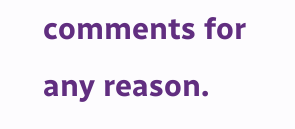comments for any reason.